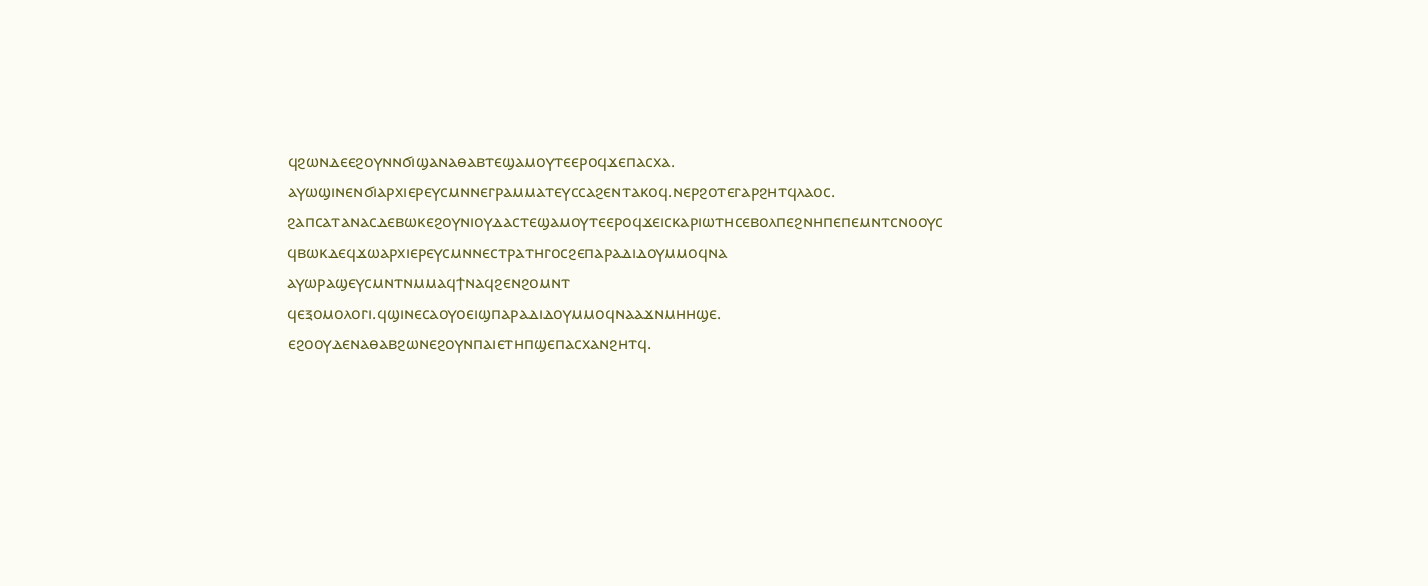ϥϩⲱⲛⲇⲉⲉϩⲟⲩⲛⲛϭⲓϣⲁⲛⲁⲑⲁⲃⲧⲉϣⲁⲙⲟⲩⲧⲉⲉⲣⲟϥϫⲉⲡⲁⲥⲭⲁ.
ⲁⲩⲱϣⲓⲛⲉⲛϭⲓⲁⲣⲭⲓⲉⲣⲉⲩⲥⲙⲛⲛⲉⲅⲣⲁⲙⲙⲁⲧⲉⲩⲥⲥⲁϩⲉⲛⲧⲁⲕⲟϥ.ⲛⲉⲣϩⲟⲧⲉⲅⲁⲣϩⲏⲧϥⲗⲁⲟⲥ.
ϩⲁⲡⲥⲁⲧⲁⲛⲁⲥⲇⲉⲃⲱⲕⲉϩⲟⲩⲛⲓⲟⲩⲇⲁⲥⲧⲉϣⲁⲙⲟⲩⲧⲉⲉⲣⲟϥϫⲉⲓⲥⲕⲁⲣⲓⲱⲧⲏⲥⲉⲃⲟⲗⲡⲉϩⲛⲏⲡⲉⲡⲉⲙⲛⲧⲥⲛⲟⲟⲩⲥ
ϥⲃⲱⲕⲇⲉϥϫⲱⲁⲣⲭⲓⲉⲣⲉⲩⲥⲙⲛⲛⲉⲥⲧⲣⲁⲧⲏⲅⲟⲥϩⲉⲡⲁⲣⲁⲇⲓⲇⲟⲩⲙⲙⲟϥⲛⲁ
ⲁⲩⲱⲣⲁϣⲉⲩⲥⲙⲛⲧⲛⲙⲙⲁϥϯⲛⲁϥϩⲉⲛϩⲟⲙⲛⲧ
ϥⲉⲝⲟⲙⲟⲗⲟⲅⲓ.ϥϣⲓⲛⲉⲥⲁⲟⲩⲟⲉⲓϣⲡⲁⲣⲁⲇⲓⲇⲟⲩⲙⲙⲟϥⲛⲁⲁϫⲛⲙⲏⲏϣⲉ.
ⲉϩⲟⲟⲩⲇⲉⲛⲁⲑⲁⲃϩⲱⲛⲉϩⲟⲩⲛⲡⲁⲓⲉⲧⲏⲡϣⲉⲡⲁⲥⲭⲁⲛϩⲏⲧϥ.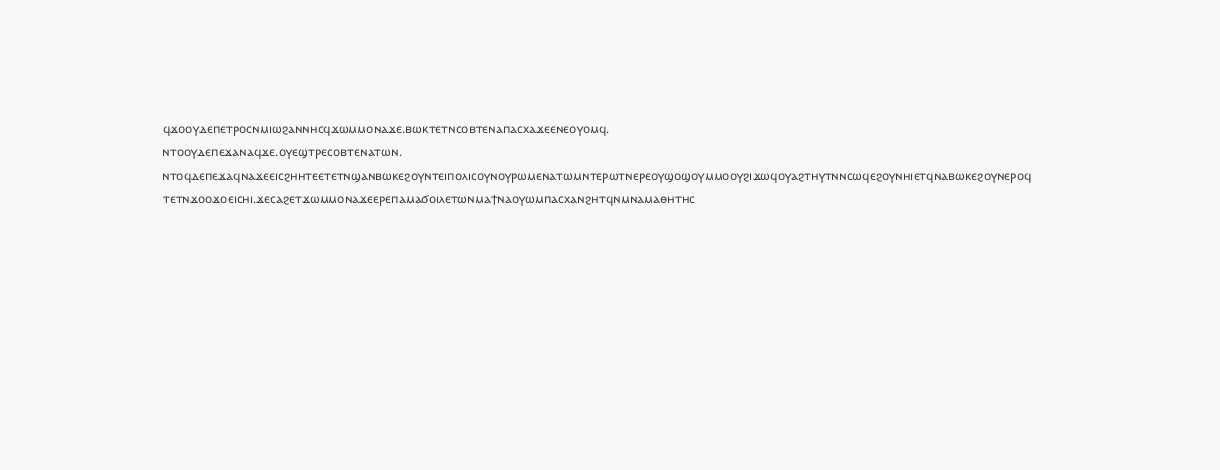ϥϫⲟⲟⲩⲇⲉⲡⲉⲧⲣⲟⲥⲛⲙⲓⲱϩⲁⲛⲛⲏⲥϥϫⲱⲙⲙⲟⲛⲁϫⲉ.ⲃⲱⲕⲧⲉⲧⲛⲥⲟⲃⲧⲉⲛⲁⲡⲁⲥⲭⲁϫⲉⲉⲛⲉⲟⲩⲟⲙϥ.
ⲛⲧⲟⲟⲩⲇⲉⲡⲉϫⲁⲛⲁϥϫⲉ.ⲟⲩⲉϣⲧⲣⲉⲥⲟⲃⲧⲉⲛⲁⲧⲱⲛ.
ⲛⲧⲟϥⲇⲉⲡⲉϫⲁϥⲛⲁϫⲉⲉⲓⲥϩⲏⲏⲧⲉⲉⲧⲉⲧⲛϣⲁⲛⲃⲱⲕⲉϩⲟⲩⲛⲧⲉⲓⲡⲟⲗⲓⲥⲟⲩⲛⲟⲩⲣⲱⲙⲉⲛⲁⲧⲱⲙⲛⲧⲉⲣⲱⲧⲛⲉⲣⲉⲟⲩϣⲟϣⲟⲩⲙⲙⲟⲟⲩϩⲓϫⲱϥⲟⲩⲁϩⲧⲏⲩⲧⲛⲛⲥⲱϥⲉϩⲟⲩⲛⲏⲓⲉⲧϥⲛⲁⲃⲱⲕⲉϩⲟⲩⲛⲉⲣⲟϥ
ⲧⲉⲧⲛϫⲟⲟϫⲟⲉⲓⲥⲏⲓ.ϫⲉⲥⲁϩⲉⲧϫⲱⲙⲙⲟⲛⲁϫⲉⲉⲣⲉⲡⲁⲙⲁϭⲟⲓⲗⲉⲧⲱⲛⲙⲁϯⲛⲁⲟⲩⲱⲙⲡⲁⲥⲭⲁⲛϩⲏⲧϥⲛⲙⲛⲁⲙⲁⲑⲏⲧⲏⲥ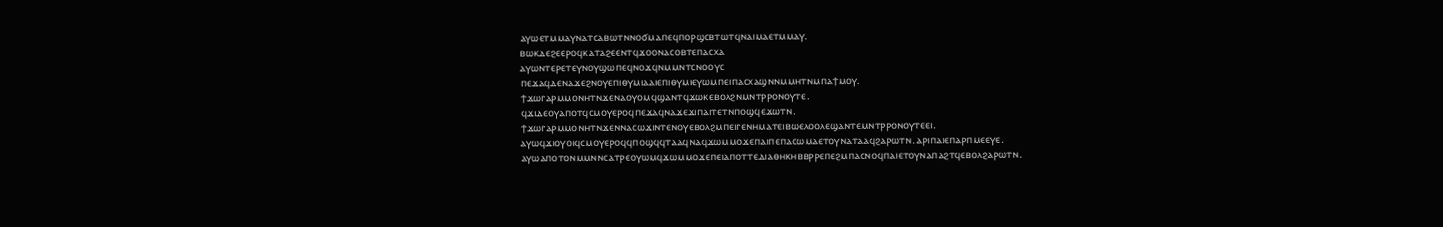ⲁⲩⲱⲉⲧⲙⲙⲁⲩⲛⲁⲧⲥⲁⲃⲱⲧⲛⲛⲟϭⲙⲁⲡⲉϥⲡⲟⲣϣⲥⲃⲧⲱⲧϥⲛⲁⲓⲙⲁⲉⲧⲙⲙⲁⲩ.
ⲃⲱⲕⲇⲉϩⲉⲉⲣⲟϥⲕⲁⲧⲁϩⲉⲉⲛⲧϥϫⲟⲟⲛⲁⲥⲟⲃⲧⲉⲡⲁⲥⲭⲁ
ⲁⲩⲱⲛⲧⲉⲣⲉⲧⲉⲩⲛⲟⲩϣⲱⲡⲉϥⲛⲟϫϥⲛⲙⲙⲛⲧⲥⲛⲟⲟⲩⲥ
ⲡⲉϫⲁϥⲇⲉⲛⲁϫⲉϩⲛⲟⲩⲉⲡⲓⲑⲩⲙⲓⲁⲁⲓⲉⲡⲓⲑⲩⲙⲓⲉⲩⲱⲙⲡⲉⲓⲡⲁⲥⲭⲁϣⲛⲛⲙⲙⲏⲧⲛⲙⲡⲁϯⲙⲟⲩ.
ϯϫⲱⲅⲁⲣⲙⲙⲟⲛⲏⲧⲛϫⲉⲛⲁⲟⲩⲟⲙϥϣⲁⲛⲧϥϫⲱⲕⲉⲃⲟⲗϩⲛⲙⲛⲧⲣⲣⲟⲛⲟⲩⲧⲉ.
ϥϫⲓⲇⲉⲟⲩⲁⲡⲟⲧϥⲥⲙⲟⲩⲉⲣⲟϥⲡⲉϫⲁϥⲛⲁϫⲉϫⲓⲡⲁⲓⲧⲉⲧⲛⲡⲟϣϥⲉϫⲱⲧⲛ.
ϯϫⲱⲅⲁⲣⲙⲙⲟⲛⲏⲧⲛϫⲉⲛⲛⲁⲥⲱϫⲓⲛⲧⲉⲛⲟⲩⲉⲃⲟⲗϩⲙⲡⲉⲓⲅⲉⲛⲏⲙⲁⲧⲉⲓⲃⲱⲉⲗⲟⲟⲗⲉϣⲁⲛⲧⲉⲙⲛⲧⲣⲣⲟⲛⲟⲩⲧⲉⲉⲓ.
ⲁⲩⲱϥϫⲓⲟⲩⲟⲓϥⲥⲙⲟⲩⲉⲣⲟϥϥⲡⲟϣϥϥⲧⲁⲁϥⲛⲁϥϫⲱⲙⲙⲟϫⲉⲡⲁⲓⲡⲉⲡⲁⲥⲱⲙⲁⲉⲧⲟⲩⲛⲁⲧⲁⲁϥϩⲁⲣⲱⲧⲛ.ⲁⲣⲓⲡⲁⲓⲉⲡⲁⲣⲡⲙⲉⲉⲩⲉ.
ⲁⲩⲱⲁⲡⲟⲧⲟⲛⲙⲙⲛⲛⲥⲁⲧⲣⲉⲟⲩⲱⲙϥϫⲱⲙⲙⲟϫⲉⲡⲉⲓⲁⲡⲟⲧⲧⲉⲇⲓⲁⲑⲏⲕⲏⲃⲃⲣⲣⲉⲡⲉϩⲙⲡⲁⲥⲛⲟϥⲡⲁⲓⲉⲧⲟⲩⲛⲁⲡⲁϩⲧϥⲉⲃⲟⲗϩⲁⲣⲱⲧⲛ.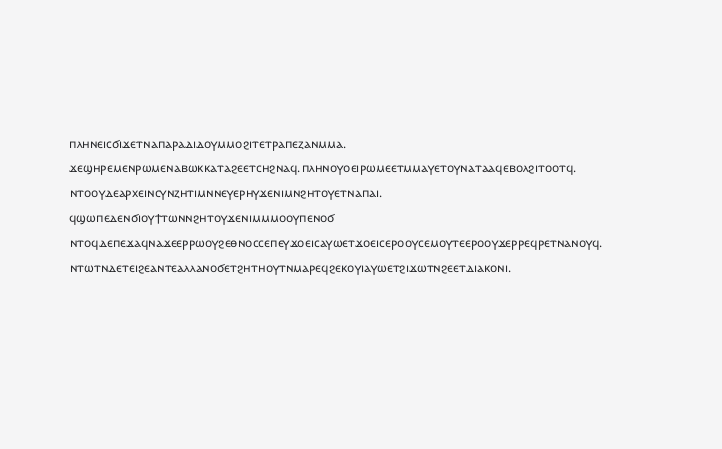ⲡⲗⲏⲛⲉⲓⲥϭⲓϫⲉⲧⲛⲁⲡⲁⲣⲁⲇⲓⲇⲟⲩⲙⲙⲟϩⲓⲧⲉⲧⲣⲁⲡⲉⲍⲁⲛⲙⲙⲁ.
ϫⲉϣⲏⲣⲉⲙⲉⲛⲣⲱⲙⲉⲛⲁⲃⲱⲕⲕⲁⲧⲁϩⲉⲉⲧⲥⲏϩⲛⲁϥ.ⲡⲗⲏⲛⲟⲩⲟⲉⲓⲣⲱⲙⲉⲉⲧⲙⲙⲁⲩⲉⲧⲟⲩⲛⲁⲧⲁⲁϥⲉⲃⲟⲗϩⲓⲧⲟⲟⲧϥ.
ⲛⲧⲟⲟⲩⲇⲉⲁⲣⲭⲉⲓⲛⲥⲩⲛⲍⲏⲧⲓⲙⲛⲛⲉⲩⲉⲣⲏⲩϫⲉⲛⲓⲙⲛϩⲏⲧⲟⲩⲉⲧⲛⲁⲡⲁⲓ.
ϥϣⲱⲡⲉⲇⲉⲛϭⲓⲟⲩϯⲧⲱⲛⲛϩⲏⲧⲟⲩϫⲉⲛⲓⲙⲙⲙⲟⲟⲩⲡⲉⲛⲟϭ
ⲛⲧⲟϥⲇⲉⲡⲉϫⲁϥⲛⲁϫⲉⲉⲣⲣⲱⲟⲩϩⲉⲑⲛⲟⲥⲥⲉⲡⲉⲩϫⲟⲉⲓⲥⲁⲩⲱⲉⲧϫⲟⲉⲓⲥⲉⲣⲟⲟⲩⲥⲉⲙⲟⲩⲧⲉⲉⲣⲟⲟⲩϫⲉⲣⲣⲉϥⲣⲉⲧⲛⲁⲛⲟⲩϥ.
ⲛⲧⲱⲧⲛⲇⲉⲧⲉⲓϩⲉⲁⲛⲧⲉⲁⲗⲗⲁⲛⲟϭⲉⲧϩⲏⲧⲏⲟⲩⲧⲛⲙⲁⲣⲉϥϩⲉⲕⲟⲩⲓⲁⲩⲱⲉⲧϩⲓϫⲱⲧⲛϩⲉⲉⲧⲇⲓⲁⲕⲟⲛⲓ.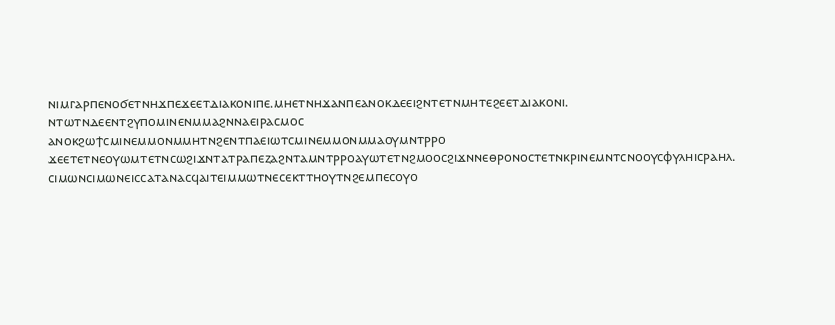ⲛⲓⲙⲅⲁⲣⲡⲉⲛⲟϭⲉⲧⲛⲏϫⲡⲉϫⲉⲉⲧⲇⲓⲁⲕⲟⲛⲓⲡⲉ.ⲙⲏⲉⲧⲛⲏϫⲁⲛⲡⲉⲁⲛⲟⲕⲇⲉⲉⲓϩⲛⲧⲉⲧⲛⲙⲏⲧⲉϩⲉⲉⲧⲇⲓⲁⲕⲟⲛⲓ.
ⲛⲧⲱⲧⲛⲇⲉⲉⲛⲧϩⲩⲡⲟⲙⲓⲛⲉⲛⲙⲙⲁϩⲛⲛⲁⲉⲓⲣⲁⲥⲙⲟⲥ
ⲁⲛⲟⲕϩⲱϯⲥⲙⲓⲛⲉⲙⲙⲟⲛⲙⲙⲏⲧⲛϩⲉⲛⲧⲡⲁⲉⲓⲱⲧⲥⲙⲓⲛⲉⲙⲙⲟⲛⲙⲙⲁⲟⲩⲙⲛⲧⲣⲣⲟ
ϫⲉⲉⲧⲉⲧⲛⲉⲟⲩⲱⲙⲧⲉⲧⲛⲥⲱϩⲓϫⲛⲧⲁⲧⲣⲁⲡⲉⲍⲁϩⲛⲧⲁⲙⲛⲧⲣⲣⲟⲁⲩⲱⲧⲉⲧⲛϩⲙⲟⲟⲥϩⲓϫⲛⲛⲉⲑⲣⲟⲛⲟⲥⲧⲉⲧⲛⲕⲣⲓⲛⲉⲙⲛⲧⲥⲛⲟⲟⲩⲥⲫⲩⲗⲏⲓⲥⲣⲁⲏⲗ.
ⲥⲓⲙⲱⲛⲥⲓⲙⲱⲛⲉⲓⲥⲥⲁⲧⲁⲛⲁⲥϥⲁⲓⲧⲉⲓⲙⲙⲱⲧⲛⲉⲥⲉⲕⲧⲧⲏⲟⲩⲧⲛϩⲉⲙⲡⲉⲥⲟⲩⲟ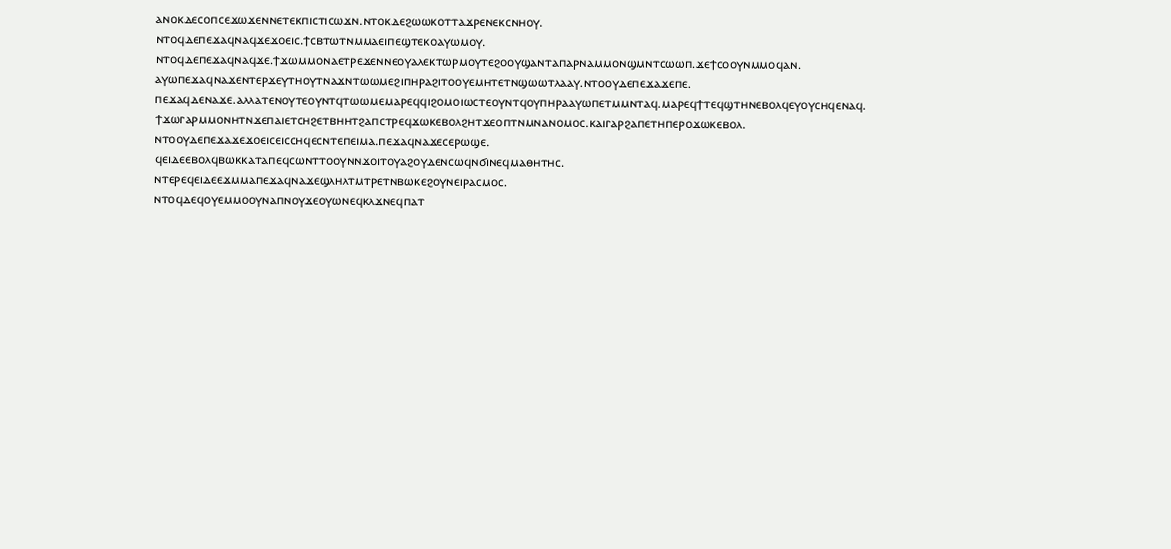ⲁⲛⲟⲕⲇⲉⲥⲟⲡⲥⲉϫⲱϫⲉⲛⲛⲉⲧⲉⲕⲡⲓⲥⲧⲓⲥⲱϫⲛ.ⲛⲧⲟⲕⲇⲉϩⲱⲱⲕⲟⲧⲧⲁϫⲣⲉⲛⲉⲕⲥⲛⲏⲟⲩ.
ⲛⲧⲟϥⲇⲉⲡⲉϫⲁϥⲛⲁϥϫⲉϫⲟⲉⲓⲥ.ϯⲥⲃⲧⲱⲧⲛⲙⲙⲁⲉⲓⲡⲉϣⲧⲉⲕⲟⲁⲩⲱⲙⲟⲩ.
ⲛⲧⲟϥⲇⲉⲡⲉϫⲁϥⲛⲁϥϫⲉ.ϯϫⲱⲙⲙⲟⲛⲁⲉⲧⲣⲉϫⲉⲛⲛⲉⲟⲩⲁⲗⲉⲕⲧⲱⲣⲙⲟⲩⲧⲉϩⲟⲟⲩϣⲁⲛⲧⲁⲡⲁⲣⲛⲁⲙⲙⲟⲛϣⲙⲛⲧⲥⲱⲱⲡ.ϫⲉϯⲥⲟⲟⲩⲛⲙⲙⲟϥⲁⲛ.
ⲁⲩⲱⲡⲉϫⲁϥⲛⲁϫⲉⲛⲧⲉⲣϫⲉⲩⲧⲏⲟⲩⲧⲛⲁϫⲛⲧⲱⲱⲙⲉϩⲓⲡⲏⲣⲁϩⲓⲧⲟⲟⲩⲉⲙⲏⲧⲉⲧⲛϣⲱⲱⲧⲗⲁⲁⲩ.ⲛⲧⲟⲟⲩⲇⲉⲡⲉϫⲁϫⲉⲡⲉ.
ⲡⲉϫⲁϥⲇⲉⲛⲁϫⲉ.ⲁⲗⲗⲁⲧⲉⲛⲟⲩⲧⲉⲟⲩⲛⲧϥⲧⲱⲱⲙⲉⲙⲁⲣⲉϥϥⲓϩⲟⲙⲟⲓⲱⲥⲧⲉⲟⲩⲛⲧϥⲟⲩⲡⲏⲣⲁⲁⲩⲱⲡⲉⲧⲙⲙⲛⲧⲁϥ.ⲙⲁⲣⲉϥϯⲧⲉϥϣⲧⲏⲛⲉⲃⲟⲗϥⲉⲩⲟⲩⲥⲏϥⲉⲛⲁϥ.
ϯϫⲱⲅⲁⲣⲙⲙⲟⲛⲏⲧⲛϫⲉⲡⲁⲓⲉⲧⲥⲏϩⲉⲧⲃⲏⲏⲧϩⲁⲡⲥⲧⲣⲉϥϫⲱⲕⲉⲃⲟⲗϩⲏⲧϫⲉⲟⲡⲧⲛⲙⲛⲁⲛⲟⲙⲟⲥ.ⲕⲁⲓⲅⲁⲣϩⲁⲡⲉⲧⲏⲡⲉⲣⲟϫⲱⲕⲉⲃⲟⲗ.
ⲛⲧⲟⲟⲩⲇⲉⲡⲉϫⲁϫⲉϫⲟⲉⲓⲥⲉⲓⲥⲥⲏϥⲉⲥⲛⲧⲉⲡⲉⲓⲙⲁ.ⲡⲉϫⲁϥⲛⲁϫⲉⲥⲉⲣⲱϣⲉ.
ϥⲉⲓⲇⲉⲉⲃⲟⲗϥⲃⲱⲕⲕⲁⲧⲁⲡⲉϥⲥⲱⲛⲧⲧⲟⲟⲩⲛⲛϫⲟⲓⲧⲟⲩⲁϩⲟⲩⲇⲉⲛⲥⲱϥⲛϭⲓⲛⲉϥⲙⲁⲑⲏⲧⲏⲥ.
ⲛⲧⲉⲣⲉϥⲉⲓⲇⲉⲉϫⲙⲙⲁⲡⲉϫⲁϥⲛⲁϫⲉϣⲗⲏⲗⲧⲙⲧⲣⲉⲧⲛⲃⲱⲕⲉϩⲟⲩⲛⲉⲓⲣⲁⲥⲙⲟⲥ.
ⲛⲧⲟϥⲇⲉϥⲟⲩⲉⲙⲙⲟⲟⲩⲛⲁⲡⲛⲟⲩϫⲉⲟⲩⲱⲛⲉϥⲕⲗϫⲛⲉϥⲡⲁⲧ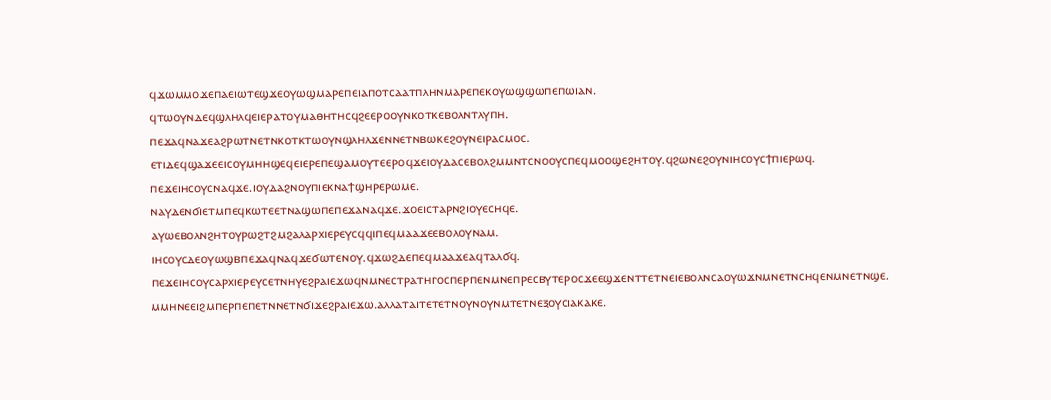ϥϫⲱⲙⲙⲟϫⲉⲡⲁⲉⲓⲱⲧⲉϣϫⲉⲟⲩⲱϣⲙⲁⲣⲉⲡⲉⲓⲁⲡⲟⲧⲥⲁⲁⲧⲡⲗⲏⲛⲙⲁⲣⲉⲡⲉⲕⲟⲩⲱϣϣⲱⲡⲉⲡⲱⲓⲁⲛ.
ϥⲧⲱⲟⲩⲛⲇⲉϥϣⲗⲏⲗϥⲉⲓⲉⲣⲁⲧⲟⲩⲙⲁⲑⲏⲧⲏⲥϥϩⲉⲉⲣⲟⲟⲩⲛⲕⲟⲧⲕⲉⲃⲟⲗⲛⲧⲗⲩⲡⲏ.
ⲡⲉϫⲁϥⲛⲁϫⲉⲁϩⲣⲱⲧⲛⲉⲧⲛⲕⲟⲧⲕⲧⲱⲟⲩⲛϣⲗⲏⲗϫⲉⲛⲛⲉⲧⲛⲃⲱⲕⲉϩⲟⲩⲛⲉⲓⲣⲁⲥⲙⲟⲥ.
ⲉⲧⲓⲇⲉϥϣⲁϫⲉⲉⲓⲥⲟⲩⲙⲏⲏϣⲉϥⲉⲓⲉⲣⲉⲡⲉϣⲁⲙⲟⲩⲧⲉⲉⲣⲟϥϫⲉⲓⲟⲩⲇⲁⲥⲉⲃⲟⲗϩⲙⲙⲛⲧⲥⲛⲟⲟⲩⲥⲡⲉϥⲙⲟⲟϣⲉϩⲏⲧⲟⲩ.ϥϩⲱⲛⲉϩⲟⲩⲛⲓⲏⲥⲟⲩⲥϯⲡⲓⲉⲣⲱϥ.
ⲡⲉϫⲉⲓⲏⲥⲟⲩⲥⲛⲁϥϫⲉ.ⲓⲟⲩⲇⲁϩⲛⲟⲩⲡⲓⲉⲕⲛⲁϯϣⲏⲣⲉⲣⲱⲙⲉ.
ⲛⲁⲩⲇⲉⲛϭⲓⲉⲧⲙⲡⲉϥⲕⲱⲧⲉⲉⲧⲛⲁϣⲱⲡⲉⲡⲉϫⲁⲛⲁϥϫⲉ.ϫⲟⲉⲓⲥⲧⲁⲣⲛϩⲓⲟⲩⲉⲥⲏϥⲉ.
ⲁⲩⲱⲉⲃⲟⲗⲛϩⲏⲧⲟⲩⲣⲱϩⲧϩⲙϩⲁⲗⲁⲣⲭⲓⲉⲣⲉⲩⲥϥϥⲓⲡⲉϥⲙⲁⲁϫⲉⲉⲃⲟⲗⲟⲩⲛⲁⲙ.
ⲓⲏⲥⲟⲩⲥⲇⲉⲟⲩⲱϣⲃⲡⲉϫⲁϥⲛⲁϥϫⲉϭⲱⲧⲉⲛⲟⲩ.ϥϫⲱϩⲇⲉⲡⲉϥⲙⲁⲁϫⲉⲁϥⲧⲁⲗϭϥ.
ⲡⲉϫⲉⲓⲏⲥⲟⲩⲥⲁⲣⲭⲓⲉⲣⲉⲩⲥⲉⲧⲛⲏⲩⲉϩⲣⲁⲓⲉϫⲱϥⲛⲙⲛⲉⲥⲧⲣⲁⲧⲏⲅⲟⲥⲡⲉⲣⲡⲉⲛⲙⲛⲉⲡⲣⲉⲥⲃⲩⲧⲉⲣⲟⲥϫⲉⲉϣϫⲉⲛⲧⲧⲉⲧⲛⲉⲓⲉⲃⲟⲗⲛⲥⲁⲟⲩⲱϫⲛⲙⲛⲉⲧⲛⲥⲏϥⲉⲛⲙⲛⲉⲧⲛϣⲉ.
ⲙⲙⲏⲛⲉⲉⲓϩⲙⲡⲉⲣⲡⲉⲡⲉⲧⲛⲛⲉⲧⲛϭⲓϫⲉϩⲣⲁⲓⲉϫⲱ.ⲁⲗⲗⲁⲧⲁⲓⲧⲉⲧⲉⲧⲛⲟⲩⲛⲟⲩⲛⲙⲧⲉⲧⲛⲉⲝⲟⲩⲥⲓⲁⲕⲁⲕⲉ.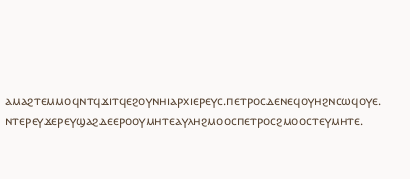ⲁⲙⲁϩⲧⲉⲙⲙⲟϥⲛⲧϥϫⲓⲧϥⲉϩⲟⲩⲛⲏⲓⲁⲣⲭⲓⲉⲣⲉⲩⲥ.ⲡⲉⲧⲣⲟⲥⲇⲉⲛⲉϥⲟⲩⲏϩⲛⲥⲱϥⲟⲩⲉ.
ⲛⲧⲉⲣⲉⲩϫⲉⲣⲉⲩϣⲁϩⲇⲉⲉⲣⲟⲟⲩⲙⲏⲧⲉⲁⲩⲗⲏϩⲙⲟⲟⲥⲡⲉⲧⲣⲟⲥϩⲙⲟⲟⲥⲧⲉⲩⲙⲏⲧⲉ.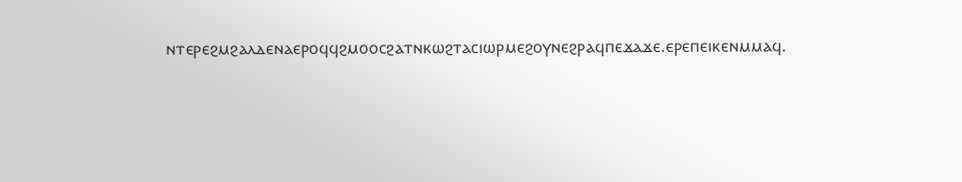ⲛⲧⲉⲣⲉϩⲙϩⲁⲗⲇⲉⲛⲁⲉⲣⲟϥϥϩⲙⲟⲟⲥϩⲁⲧⲛⲕⲱϩⲧⲁⲥⲓⲱⲣⲙⲉϩⲟⲩⲛⲉϩⲣⲁϥⲡⲉϫⲁϫⲉ.ⲉⲣⲉⲡⲉⲓⲕⲉⲛⲙⲙⲁϥ.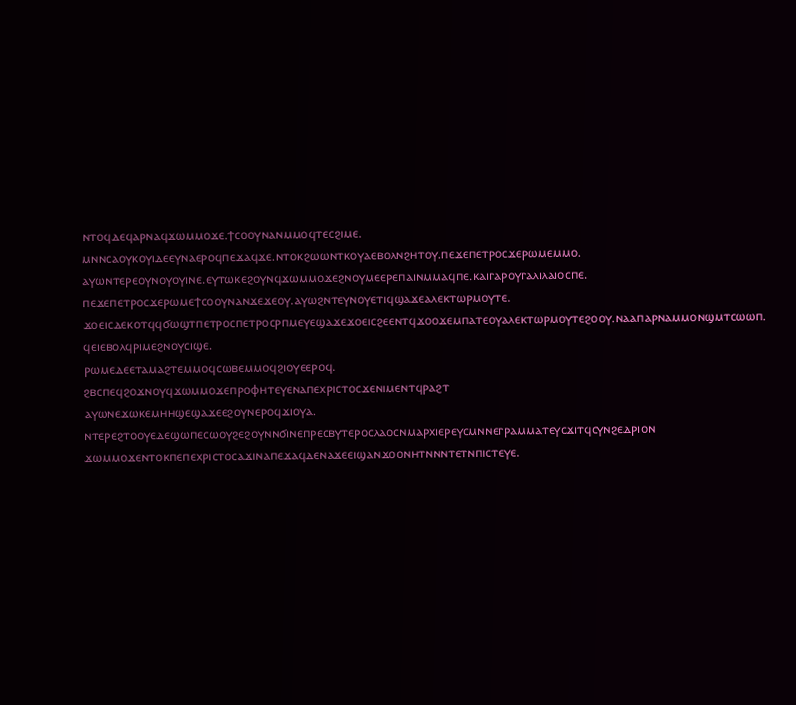ⲛⲧⲟϥⲇⲉϥⲁⲣⲛⲁϥϫⲱⲙⲙⲟϫⲉ.ϯⲥⲟⲟⲩⲛⲁⲛⲙⲙⲟϥⲧⲉⲥϩⲓⲙⲉ.
ⲙⲛⲛⲥⲁⲟⲩⲕⲟⲩⲓⲇⲉⲉⲩⲛⲁⲉⲣⲟϥⲡⲉϫⲁϥϫⲉ.ⲛⲧⲟⲕϩⲱⲱⲛⲧⲕⲟⲩⲁⲉⲃⲟⲗⲛϩⲏⲧⲟⲩ.ⲡⲉϫⲉⲡⲉⲧⲣⲟⲥϫⲉⲣⲱⲙⲉⲙⲙⲟ.
ⲁⲩⲱⲛⲧⲉⲣⲉⲟⲩⲛⲟⲩⲟⲩⲓⲛⲉ.ⲉⲩⲧⲱⲕⲉϩⲟⲩⲛϥϫⲱⲙⲙⲟϫⲉϩⲛⲟⲩⲙⲉⲉⲣⲉⲡⲁⲓⲛⲙⲙⲁϥⲡⲉ.ⲕⲁⲓⲅⲁⲣⲟⲩⲅⲁⲗⲓⲗⲁⲓⲟⲥⲡⲉ.
ⲡⲉϫⲉⲡⲉⲧⲣⲟⲥϫⲉⲣⲱⲙⲉϯⲥⲟⲟⲩⲛⲁⲛϫⲉϫⲉⲟⲩ.ⲁⲩⲱϩⲛⲧⲉⲩⲛⲟⲩⲉⲧⲓϥϣⲁϫⲉⲁⲗⲉⲕⲧⲱⲣⲙⲟⲩⲧⲉ.
ϫⲟⲉⲓⲥⲇⲉⲕⲟⲧϥϥϭⲱϣⲧⲡⲉⲧⲣⲟⲥⲡⲉⲧⲣⲟⲥⲣⲡⲙⲉⲩⲉϣⲁϫⲉϫⲟⲉⲓⲥϩⲉⲉⲛⲧϥϫⲟⲟϫⲉⲙⲡⲁⲧⲉⲟⲩⲁⲗⲉⲕⲧⲱⲣⲙⲟⲩⲧⲉϩⲟⲟⲩ.ⲛⲁⲁⲡⲁⲣⲛⲁⲙⲙⲟⲛϣⲙⲧⲥⲱⲱⲡ.
ϥⲉⲓⲉⲃⲟⲗϥⲣⲓⲙⲉϩⲛⲟⲩⲥⲓϣⲉ.
ⲣⲱⲙⲉⲇⲉⲉⲧⲁⲙⲁϩⲧⲉⲙⲙⲟϥⲥⲱⲃⲉⲙⲙⲟϥϩⲓⲟⲩⲉⲉⲣⲟϥ.
ϩⲃⲥⲡⲉϥϩⲟϫⲛⲟⲩϥϫⲱⲙⲙⲟϫⲉⲡⲣⲟⲫⲏⲧⲉⲩⲉⲛⲁⲡⲉⲭⲣⲓⲥⲧⲟⲥϫⲉⲛⲓⲙⲉⲛⲧϥⲣⲁϩⲧ
ⲁⲩⲱⲛⲉϫⲱⲕⲉⲙⲏⲏϣⲉϣⲁϫⲉⲉϩⲟⲩⲛⲉⲣⲟϥϫⲓⲟⲩⲁ.
ⲛⲧⲉⲣⲉϩⲧⲟⲟⲩⲉⲇⲉϣⲱⲡⲉⲥⲱⲟⲩϩⲉϩⲟⲩⲛⲛϭⲓⲛⲉⲡⲣⲉⲥⲃⲩⲧⲉⲣⲟⲥⲗⲁⲟⲥⲛⲙⲁⲣⲭⲓⲉⲣⲉⲩⲥⲙⲛⲛⲉⲅⲣⲁⲙⲙⲁⲧⲉⲩⲥϫⲓⲧϥⲥⲩⲛϩⲉⲇⲣⲓⲟⲛ
ϫⲱⲙⲙⲟϫⲉⲛⲧⲟⲕⲡⲉⲡⲉⲭⲣⲓⲥⲧⲟⲥⲁϫⲓⲛⲁⲡⲉϫⲁϥⲇⲉⲛⲁϫⲉⲉⲓϣⲁⲛϫⲟⲟⲛⲏⲧⲛⲛⲛⲧⲉⲧⲛⲡⲓⲥⲧⲉⲩⲉ.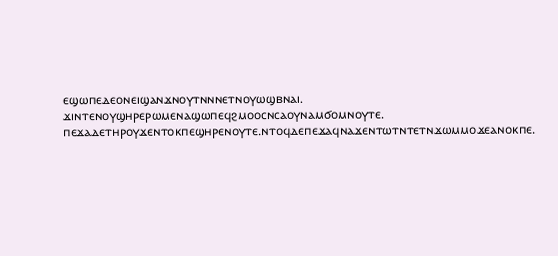ⲉϣⲱⲡⲉⲇⲉⲟⲛⲉⲓϣⲁⲛϫⲛⲟⲩⲧⲛⲛⲛⲉⲧⲛⲟⲩⲱϣⲃⲛⲁⲓ.
ϫⲓⲛⲧⲉⲛⲟⲩϣⲏⲣⲉⲣⲱⲙⲉⲛⲁϣⲱⲡⲉϥϩⲙⲟⲟⲥⲛⲥⲁⲟⲩⲛⲁⲙϭⲟⲙⲛⲟⲩⲧⲉ.
ⲡⲉϫⲁⲇⲉⲧⲏⲣⲟⲩϫⲉⲛⲧⲟⲕⲡⲉϣⲏⲣⲉⲛⲟⲩⲧⲉ.ⲛⲧⲟϥⲇⲉⲡⲉϫⲁϥⲛⲁϫⲉⲛⲧⲱⲧⲛⲧⲉⲧⲛϫⲱⲙⲙⲟϫⲉⲁⲛⲟⲕⲡⲉ.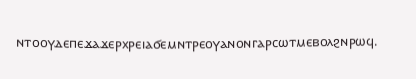ⲛⲧⲟⲟⲩⲇⲉⲡⲉϫⲁϫⲉⲣⲭⲣⲉⲓⲁϭⲉⲙⲛⲧⲣⲉⲟⲩⲁⲛⲟⲛⲅⲁⲣⲥⲱⲧⲙⲉⲃⲟⲗϩⲛⲣⲱϥ.